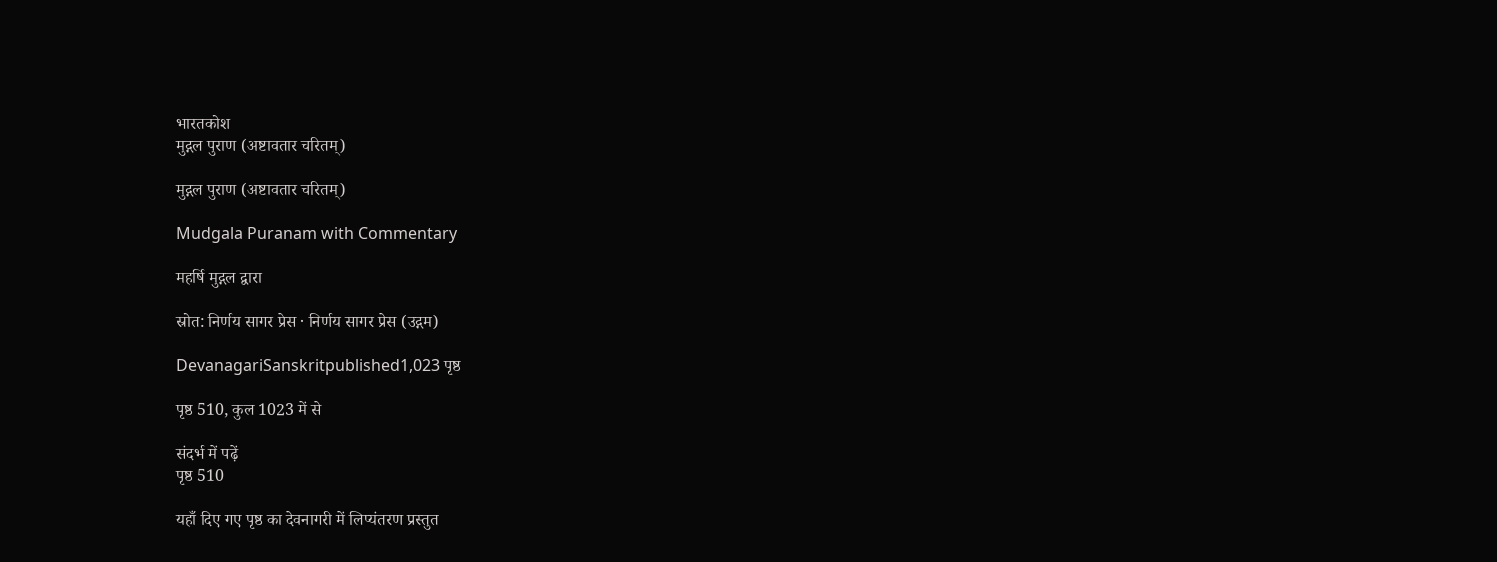भारतकोश
मुद्गल पुराण (अष्टावतार चरितम्)

मुद्गल पुराण (अष्टावतार चरितम्)

Mudgala Puranam with Commentary

महर्षि मुद्गल द्वारा

स्रोत: निर्णय सागर प्रेस · निर्णय सागर प्रेस (उद्गम)

DevanagariSanskritpublished1,023 पृष्ठ

पृष्ठ 510, कुल 1023 में से

संदर्भ में पढ़ें
पृष्ठ 510

यहाँ दिए गए पृष्ठ का देवनागरी में लिप्यंतरण प्रस्तुत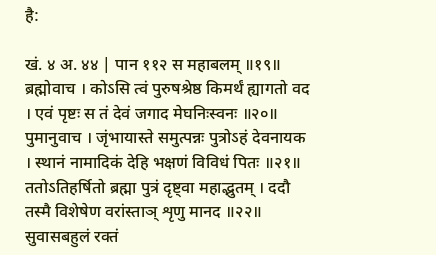है:

खं. ४ अ. ४४ | पान ११२ स महाबलम् ॥१९॥ ब्रह्मोवाच । कोऽसि त्वं पुरुषश्रेष्ठ किमर्थं ह्यागतो वद । एवं पृष्टः स तं देवं जगाद मेघनिःस्वनः ॥२०॥ पुमानुवाच । जृंभायास्ते समुत्पन्नः पुत्रोऽहं देवनायक । स्थानं नामादिकं देहि भक्षणं विविधं पितः ॥२१॥ ततोऽतिहर्षितो ब्रह्मा पुत्रं दृष्ट्वा महाद्भुतम् । ददौ तस्मै विशेषेण वरांस्ताञ् शृणु मानद ॥२२॥ सुवासबहुलं रक्तं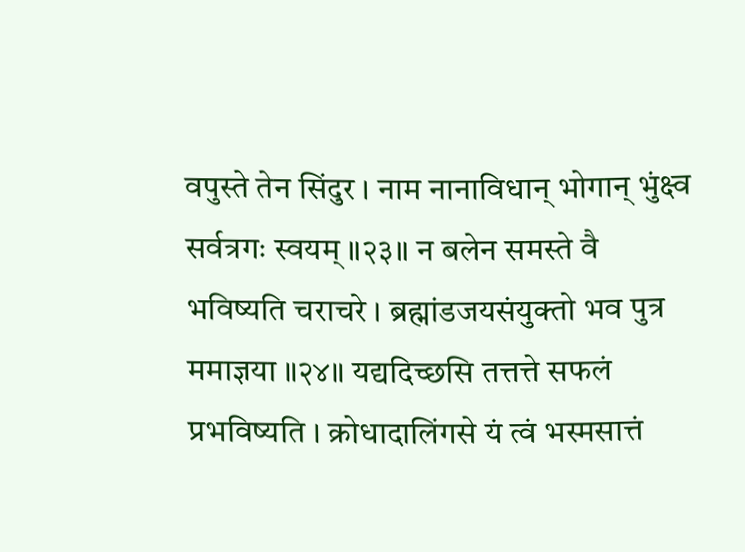वपुस्ते तेन सिंदुर । नाम नानाविधान् भोगान् भुंक्ष्व सर्वत्रगः स्वयम् ॥२३॥ न बलेन समस्ते वै भविष्यति चराचरे । ब्रह्मांडजयसंयुक्तो भव पुत्र ममाज्ञया ॥२४॥ यद्यदिच्छसि तत्तत्ते सफलं प्रभविष्यति । क्रोधादालिंगसे यं त्वं भस्मसात्तं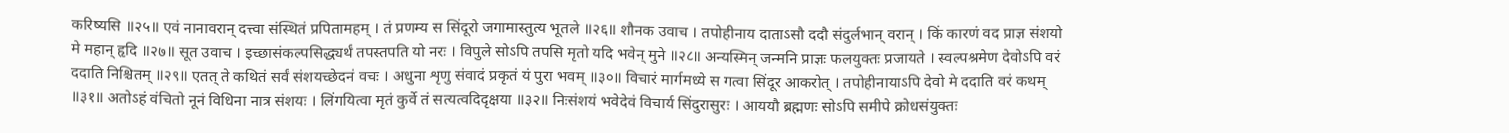करिष्यसि ॥२५॥ एवं नानावरान् दत्त्वा संस्थितं प्रपितामहम् । तं प्रणम्य स सिंदूरो जगामास्तुत्य भूतले ॥२६॥ शौनक उवाच । तपोहीनाय दाताऽसौ ददौ संदुर्लभान् वरान् । किं कारणं वद प्राज्ञ संशयो मे महान् हृदि ॥२७॥ सूत उवाच । इच्छासंकल्पसिद्ध्यर्थं तपस्तपति यो नरः । विपुले सोऽपि तपसि मृतो यदि भवेन् मुने ॥२८॥ अन्यस्मिन् जन्मनि प्राज्ञः फलयुक्तः प्रजायते । स्वल्पश्रमेण देवोऽपि वरं ददाति निश्चितम् ॥२९॥ एतत् ते कथितं सर्वं संशयच्छेदनं वचः । अधुना शृणु संवादं प्रकृतं यं पुरा भवम् ॥३०॥ विचारं मार्गमध्ये स गत्वा सिंदूर आकरोत् । तपोहीनायाऽपि देवो मे ददाति वरं कथम् ॥३१॥ अतोऽहं वंचितो नूनं विधिना नात्र संशयः । लिंगयित्वा मृतं कुर्वे तं सत्यत्वदिदृक्षया ॥३२॥ निःसंशयं भवेदेवं विचार्य सिंदुरासुरः । आययौ ब्रह्मणः सोऽपि समीपे क्रोधसंयुक्तः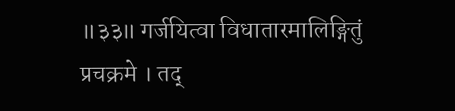॥३३॥ गर्जयित्वा विधातारमालिङ्गितुं प्रचक्रमे । तद्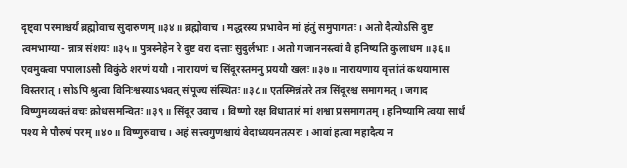दृष्ट्वा परमाश्चर्यं ब्रह्मोवाच सुदारुणम् ॥३४॥ ब्रह्मोवाच । मद्धरस्य प्रभावेन मां हंतुं समुपागतः । अतो दैत्योऽसि दुष्ट त्वमभाग्या- न्नात्र संशयः ॥३५॥ पुत्रस्नेहेन रे दुष्ट वरा दत्ताः सुदुर्लभाः । अतो गजाननस्त्वां वै हनिष्यति कुलाधम ॥३६॥ एवमुक्त्वा पपालाऽसौ विकुंठे शरणं ययौ । नारायणं च सिंदूरस्तमनु प्रययौ खलः ॥३७॥ नारायणाय वृत्तांतं कथयामास विस्तरात् । सोऽपि श्रुत्वा विनिःश्वस्याऽभवत् संपूज्य संस्थितः ॥३८॥ एतस्मिन्नंतरे तत्र सिंदूरश्च समागमत् । जगाद विष्णुमव्यक्तं वचः क्रोधसमन्वितः ॥३९॥ सिंदूर उवाच । विष्णो रक्ष विधातारं मां शश्वा प्रसमागतम् । हनिष्यामि त्वया सार्धं पश्य मे पौरुषं परम् ॥४०॥ विष्णुरुवाच । अहं सत्त्वगुणश्चायं वेदाध्ययनतत्परः । आवां हत्वा महादैत्य न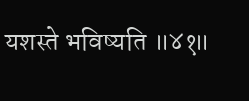यशस्ते भविष्यति ॥४१॥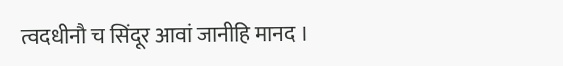त्वदधीनौ च सिंदूर आवां जानीहि मानद ।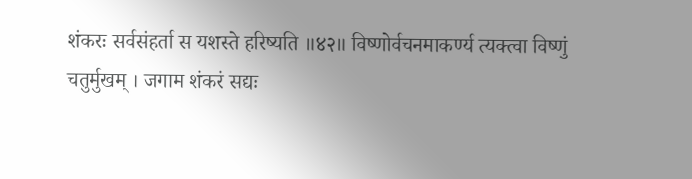शंकरः सर्वसंहर्ता स यशस्ते हरिष्यति ॥४२॥ विष्णोर्वचनमाकर्ण्य त्यक्त्वा विष्णुं चतुर्मुखम् । जगाम शंकरं सद्यः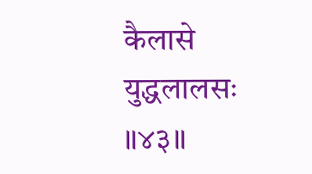कैलासे युद्धलालसः ॥४३॥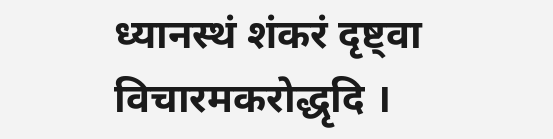ध्यानस्थं शंकरं दृष्ट्वा विचारमकरोद्धृदि ।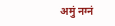अमुं नग्नं